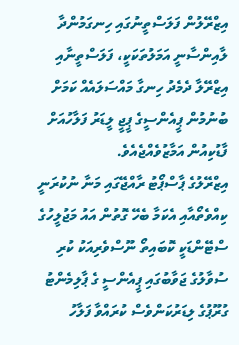އިޒްރޭލުން ފަލަސްތީނުގައި ހިނގަމުންދާ ލާއިންސާނީ އަމަލުތަކަކީ، ފަލަސްތީނާއި އިޒްރޭލާ ދެމެދު ހިނގާ މައްސަލައެއް ކަމަށް ބުނުމުން ޕީއެންސީގެ ޕީޖީ ލީޑަރު ފަލާހުއަށް ފާޑުކިއުން އަމާޒުވެއްޖެއެވެ.
އިޒްރޭލުގެ ޕާސްޕޯޓު ރާއްޖޭގައި މަނާ ނުކުރަނީ ކިއްވެތޯއާއި އެކަމާ ބެހޭ ގޮތުން އައު މަޖުލީހުގެ ސްޓޭންޑަކީ ކޮބައިތޯ ނޫސްވެރިއަކު ކުރި ސުވާލުގެ ޖަވާބުގައި ޕީއެންސީ ގެ ޕާލިމެންޓު ގުރޫޕުގެ ލިޑަރުކަންވެސް ކުރައްވާ ފަލާހު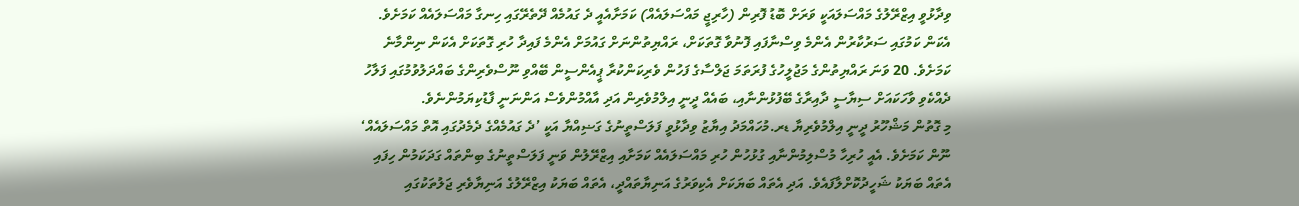ވިދާޅުވީ އިޒްރޭލުގެ މައްސަލައަކީ ވަރަށް ބޮޑު ފޮރިން (ހާރިޖީ މައްސަލައެއް) ކަމަށާއެއީ ދެ ގައުމެއް ދޭތެރޭގައި ހިނގާ މައްސަލައެއް ކަމަށެވެ. އެކަން ކަމުގައި ސަރުކާރުން އެންމެ ވިސްނާފައި ފޮނުވާ ގޮތަކަށް، ރައްޔިތުންނަށް ގައުމަށް އެންމެ ފައިދާ ހުރި ގޮތަކަށް އެކަން ނިންމާނެ ކަމަށެވެ. 20 ވަނަ ރައްޔިތުންގެ މަޖުލީހުގެ ފުރަތަމަ ޖަލްސާގެ ފަހުން ވެރިކަންކުރާ ޕީއެންސީން ބޭއްވި ނޫސްވެރިންގެ ބައްދަލުވުމުގައި ފަލާހު ދެއްކެވި ވާހަކައަށް ސިޔާސީ ދާއިރާގެ ބޭފުޅުންނާއި، ބައެއް ދީނީ އިލްމުވެރިން އަދި އާއްމުންވެސް އަންނަނީ ފާޑުކިޔަމުންނެވެ.
މި ގޮތުން މަޝްހޫރު ދީނީ އިލްމުވެރިޔާ ޑރ.މުހައްމަދު އިޔާޒު ވިދާޅުވީ ފަލަސްތީނުގެ ގަޟިއްޔާ އަކީ ’ދެ ގައުމެއްގެ ދެމެދުގައި އޮތް މައްސަލައެއް‘ ނޫން ކަމަށެވެ. އެއީ ހުރިހާ މުސްލިމުންނާއި ގުޅުހުން ހުރި މައްސަލައެއް ކަމަށާއި އިޒްރޭލުން ވަނީ ފަލަސްތީނުގެ ބިންތައް ގަދަކަމުން ހިފައި އެތައް ބަޔަކު ޝަހީދުކޮށްލާފައެވެ. އަދި އެތައް ބަޔަކަށް އެކިވަރުގެ އަނިޔާތައްދީ، އެތައް ބަޔަކު އިޒްރޭލުގެ އަނިޔާވެރި ޖަލުތަކުގައި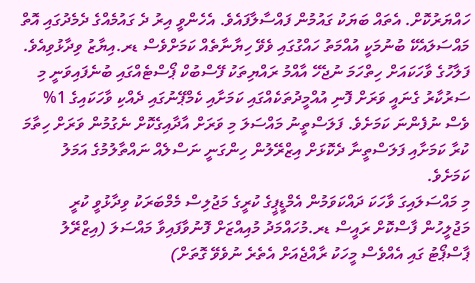ހައްޔަރުކޮށް. އެތައް ބަޔަކު ގައުމުން ފައްސާލާފައެވެ. އެހެންވީ އިރު ދެ ގައުމެއްގެ ދެމެދުގައި އޮތް މައްސަލައެކޭ ބުނުމަކީ އުއްމަތު ހައްގުގައި ވެވޭ ހިޔާނާތެއް ކަމަށްވެސް ޑރ.އިޔާޒު ވިދާޅުވިއެވެ.
ފަލާހުގެ ވާހަކައަށް ހިތްހަމަ ނުޖެހޭ އާއްމު ރައްޔިތަކު ފޭސްބުކް ޕޯސްޓެއްގައި ބުނެފައިވަނީ މި ސަރުކާރު ގެނައީ ވަރަށް ފޮނި އުއްމީދުތަކެއްގައި ކަމަށާއި ކެމްޕޭނުގައި ދެއްކި ވާހަކައިގެ 1% ވެސް ނުފެންނަ ކަމަށެވެ. ފަލަސްތީނު މައްސަލަ މި ވަރަށް އާދާއިގެކޮށް ނެގުމުން ވަރަށް ހިތާމަ ކުރާ ކަމަށާއި ފަލަސްތީނާ ދެކޮޅަށް އިޒްރޭލުން ހިންގަނީ ނަސްލެއް ނައްތާލުމުގެ އަމަލު ކަމަށެވެ.
މި މައްސަލައިގަ ވާހަކަ ދައްކަވަމުން އެމްޑީޕީގެ ކުރީގެ މަޖުލިސް މެމްބަރަކު ވިދާޅުވީ ކުރީ މަޖުލީހުން ފާސްކޮށް ރައީސް ޑރ.މުހައްމަދު މުއިއްޒަށް ފޮނުވާފައިވާ މައްސަލަ (އިޒްރޭލު ޕާސްޕޯޓު ގައި އެއްވެސް މީހަކު ރާއްޖެއަށް އެތެރެ ނުވެވޭ ގޮތަށް)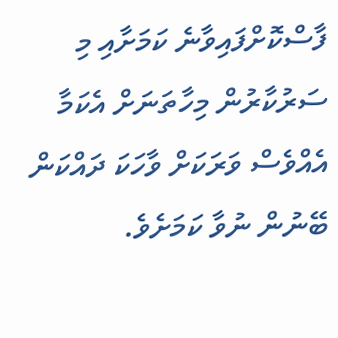ފާސްކޮށްފައިވާނެ ކަމަށާއި މި ސަރުކާރުން މިހާތަނަށް އެކަމާ އެއްވެސް ވަރަކަށް ވާހަކަ ދައްކަން ބޭނުން ނުވާ ކަމަށެވެ.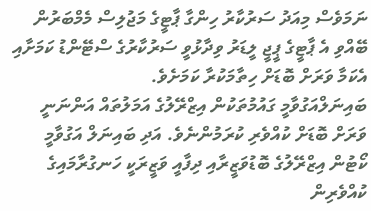ނަމަވެސް މިއަދު ސަރުކާރު ހިންގާ ޕާޓީގެ މަޖުލިސް މެމްބަރުން ބޭއްވި އެ ޕާޓީގެ ޕީޖީ ލީޑަރު ވިދާޅުވީ ސަރުކާރުގެ ސްޓޭންޑު ކަމަށާއި އެކަމާ ވަރަށް ބޮޑަށް ހިތާމަކުރާ ކަމަށެވެ.
ބައިނަލްއަގުވާމީ ގައުމުތަކުން އިޒްރޭލުގެ އަމަލުތައް އަންނަނީ ވަރަށް ބޮޑަށް ކުއްވެރި ކުރަމުންނެވެ. އަދި ބައިނަލް އަގުވާމީ ކޯޓުން އިޒްރޭލުގެ ބޮޑުވަޒީރާއި ދިފާއީ ވަޒީރަކީ ހަނގުރާމައިގެ ކުއްވެރިން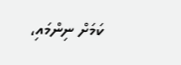ކަމަށް ނިންމައި،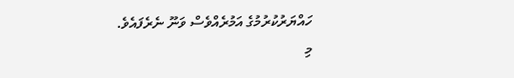ހައްޔަރުކުރުމުގެ އަމުރެއްވެސް ވަނޫ ނެރެފައެވެ.
މި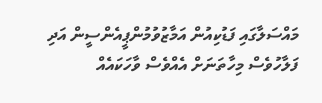މައްސަލާގައި ފަޑުކިއުން އަމާޒުވުމުންޕީއެންސީން އަދި ފަލާހުވެސް މިހާތަނަށް އެއްވެސް ވާހަކައެއް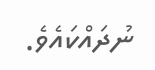ނުދައްކައެވެ.